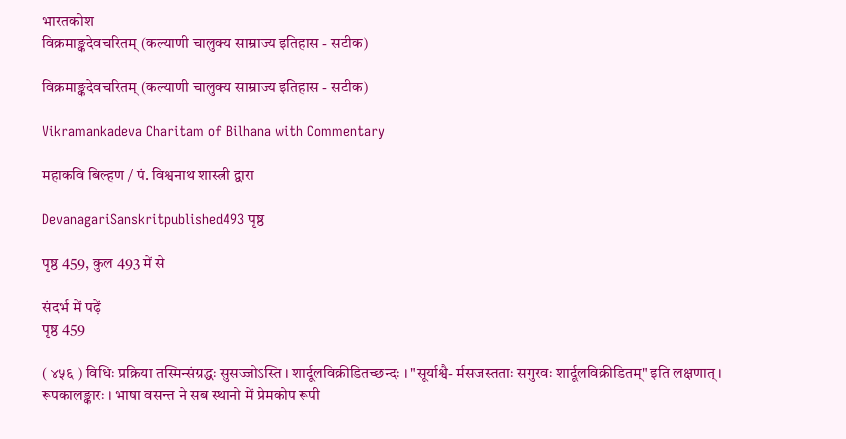भारतकोश
विक्रमाङ्कदेवचरितम् (कल्याणी चालुक्य साम्राज्य इतिहास - सटीक)

विक्रमाङ्कदेवचरितम् (कल्याणी चालुक्य साम्राज्य इतिहास - सटीक)

Vikramankadeva Charitam of Bilhana with Commentary

महाकवि बिल्हण / पं. विश्वनाथ शास्त्री द्वारा

DevanagariSanskritpublished493 पृष्ठ

पृष्ठ 459, कुल 493 में से

संदर्भ में पढ़ें
पृष्ठ 459

( ४५६ ) विधिः प्रक्रिया तस्मिन्संग्रद्धः सुसज्जोऽस्ति । शार्दूलविक्रीडितच्छन्दः । "सूर्याश्वै- र्मसजस्तताः सगुरवः शार्दूलविक्रीडितम्" इति लक्षणात् । रूपकालङ्कारः । भाषा वसन्त ने सब स्थानो में प्रेमकोप रूपी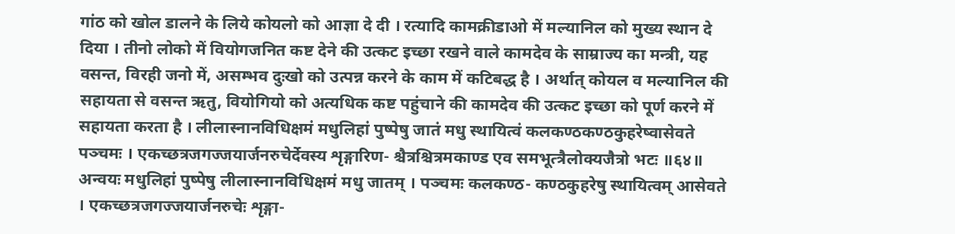गांठ को खोल डालने के लिये कोयलो को आज्ञा दे दी । रत्यादि कामक्रीडाओ में मल्यानिल को मुख्य स्थान दे दिया । तीनो लोको में वियोगजनित कष्ट देने की उत्कट इच्छा रखने वाले कामदेव के साम्राज्य का मन्त्री, यह वसन्त, विरही जनो में, असम्भव दुःखो को उत्पन्न करने के काम में कटिबद्ध है । अर्थात् कोयल व मल्यानिल की सहायता से वसन्त ऋतु, वियोगियो को अत्यधिक कष्ट पहुंचाने की कामदेव की उत्कट इच्छा को पूर्ण करने में सहायता करता है । लीलास्नानविधिक्षमं मधुलिहां पुष्पेषु जातं मधु स्थायित्वं कलकण्ठकण्ठकुहरेष्वासेवते पञ्चमः । एकच्छत्रजगज्जयार्जनरुचेर्देवस्य शृङ्गारिण- श्चैत्रश्चित्रमकाण्ड एव समभूत्त्रैलोक्यजैत्रो भटः ॥६४॥ अन्वयः मधुलिहां पुष्पेषु लीलास्नानविधिक्षमं मधु जातम् । पञ्चमः कलकण्ठ- कण्ठकुहरेषु स्थायित्वम् आसेवते । एकच्छत्रजगज्जयार्जनरुचेः शृङ्गा-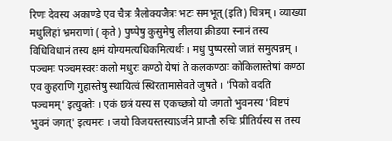रिणः देवस्य अकाण्डे एव चैत्रः त्रैलोक्यजैत्रः भटः समभूत् (इति) चित्रम् । व्याख्या मधुलिहां भ्रमराणां ( कृते ) पुष्पेषु कुसुमेषु लीलया क्रीडया स्नानं तस्य विधिविधानं तस्य क्षमं योग्यमत्यधिकमित्यर्थः । मधु पुष्परसो जातं समुत्पन्नम् । पञ्चमः पञ्चमस्वरः कलो मधुरः कण्ठो येषां ते कलकण्ठाः कोकिलास्तेषां कण्ठा एव कुहराणि गुहास्तेषु स्थायित्वं स्थिरतामासेवते जुषते । 'पिको वदति पञ्चमम्' इत्युक्तेः । एकं छत्रं यस्य स एकच्छत्रो यो जगतो भुवनस्य 'विष्टपं भुवनं जगत्' इत्यमरः । जयो विजयस्तस्याऽर्जने प्राप्तौ रुचिः प्रीतिर्यस्य स तस्य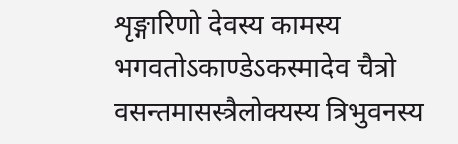शृङ्गारिणो देवस्य कामस्य भगवतोऽकाण्डेऽकस्मादेव चैत्रो वसन्तमासस्त्रैलोक्यस्य त्रिभुवनस्य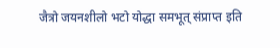जैत्रो जयनशीलो भटो योद्धा समभूत् संप्राप्त इति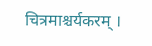चित्रमाश्चर्यकरम् ।